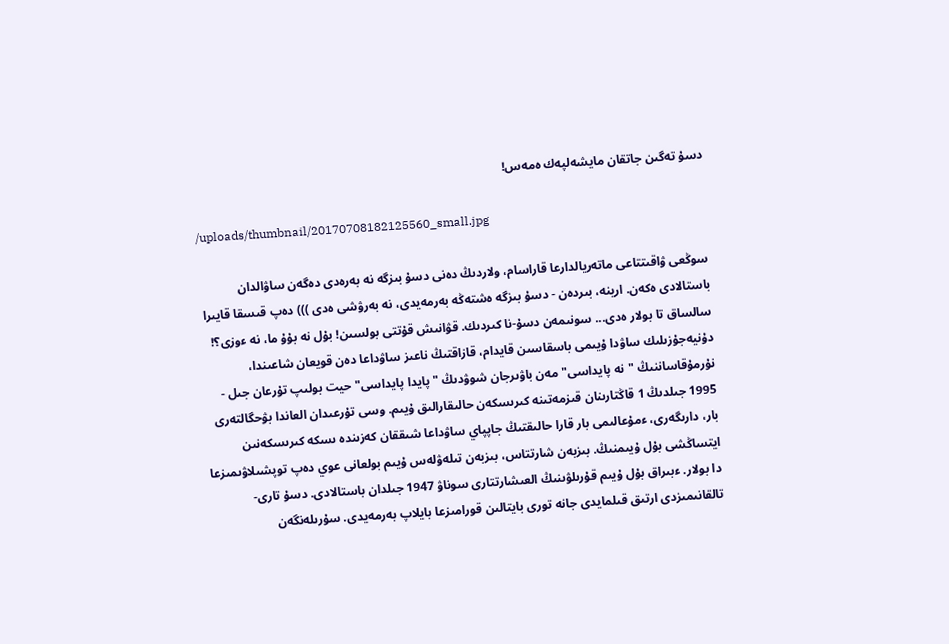دسۇ تەگىن جاتقان مايشەلپەك ەمەس!

/uploads/thumbnail/20170708182125560_small.jpg

سوڭعى ۋاقىتتاعى ماتەريالدارعا قاراسام، ولاردىڭ دەنى دسۇ بىزگە نە بەرەدى دەگەن ساۋالدان باستالادى ەكەن. ارينە، بىردەن - دسۇ بىزگە ەشتەڭە بەرمەيدى، نە بەرۋشى ەدى ))) دەپ قىسقا قايىرا سالساق تا بولار ەدى... سونىمەن دسۇ-نا كىردىك. قۋانىش قۇتتى بولسىن! بۇل نە بۇۇ ما، نە ءوزى؟! دۇنيەجۇزىلىك ساۋدا ۇيىمى باسقاسىن قايدام، قازاقتىڭ ناعىز ساۋداعا دەن قويعان شاعىندا، نۇرمۇقاساننىڭ "نە پايداسى" مەن باۋىرجان شوۋدىڭ "پايدا پايداسى" حيت بولىپ تۇرعان جىل - 1995 جىلدىڭ 1 قاڭتارىنان قىزمەتىنە كىرىسكەن حالىقارالىق ۇيىم. وسى تۇرعىدان العاندا بۋحگالتەرى بار، دارىگەرى، ءمۇعالىمى بار قارا حالىقتىڭ جاپپاي ساۋداعا شىققان كەزىندە ىسكە كىرىسكەنىن ايتساڭشى بۇل ۇيىمنىڭ. بىزبەن شارتتاس، بىزبەن تىلەۋلەس ۇيىم بولعانى عوي دەپ توپشىلاۋىمىزعا دا بولار. ءبىراق بۇل ۇيىم قۇرىلۋىنىڭ العىشارتتارى سوناۋ 1947 جىلدان باستالادى. دسۇ تارى-تالقانىمىزدى ارتىق قىلمايدى جانە تورى بايتالىن قورامىزعا بايلاپ بەرمەيدى. سۇرىلەنگەن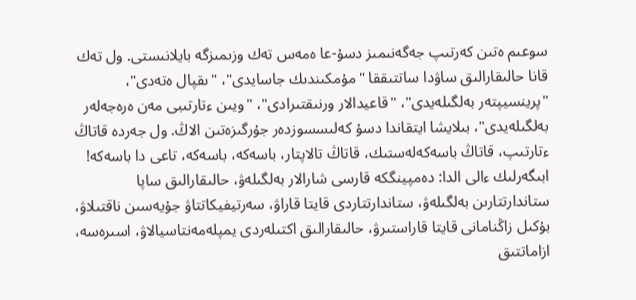سوعىم ەتىن كەرتىپ جەگەنىمىز دسۇ-عا ەمەس تەك وزىمىزگە بايلانىستى. ول تەك قانا حالىقارالىق ساۋدا ساتتىققا "مۇمكىندىك جاسايدى"، "ىقپال ەتەدى"، "پرينسيپتەر بەلگىلەيدى"، "قاعيدالار ورنىقتىرادى"، "ويىن ءتارتىبى مەن ەرەجەلەر بەلگىلەيدى"، بىلايشا ايتقاندا دسۇ كەلىسسوزدەر جۇرگىزەتىن الاڭ. ول جەردە قاتاڭ ءتارتىپ، قاتاڭ باسەكەلەستىك، قاتاڭ تالاپتار، باسەكە، باسەكە، تاعى دا باسەكە! ابىگەرلىك ءالى الدا: دەمپينگكە قارسى شارالار بەلگىلەۋ، حالىقارالىق ساپا ستاندارتتارىن بەلگىلەۋ، ستاندارتتاردى قايتا قاراۋ، سەرتيفيكاتتاۋ جۇيەسىن ناقتىلاۋ، بۇكىل زاڭنامانى قايتا قاراستىرۋ، حالىقارالىق اكتىلەردى يمپلەمەنتاسيالاۋ، اسىرەسە، ازاماتتىق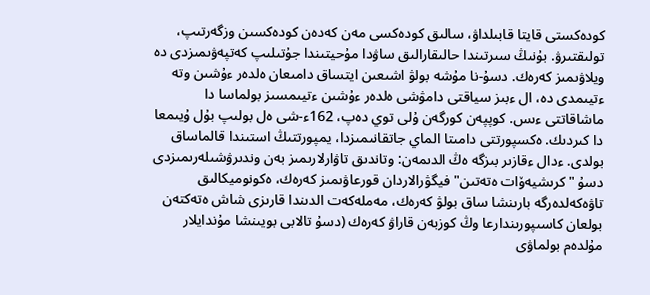كودەكستى قايتا قابىلداۋ، سالىق كودەكسى مەن كەدەن كودەكسىن وزگەرتىپ، تولىقتىرۋ. بۇنىڭ سىرتىندا حالىقارالىق ساۋدا مۇحيتىندا جۇتىلىپ كەتپەۋىمىزدى دە ويلاۋىمىز كەرەك. دسۇ-نا مۇشە بولۋ اشىعىن ايتساق دامىعان ەلدەر ءۇشىن وتە ءتيىمدى دە، ال ءبىز سياقتى دامۋشى ەلدەر ءۇشىن ءتيىمسىز بولماسا دا ماشاقاتتى ءىس. كوپپەن كورگەن ۇلى توي دەپ، 162ء-شى ەل بولىپ بۇل ۇيىمعا دا كىردىك. ەكسپورتتى دامىتا الماي جاتقانىمىزدا، يمپورتتىڭ استىندا قالماساق بولدى. ءدال ءقازىر بىزگە ەڭ الدىمەن: وتاندىق تاۋارلارىمىز بەن وندىرۋشىلەرىمىزدى دسۇ "كرىشيەۆات ەتەتىن" فيگۋرالاردان قورعاۋىمىز كەرەك، ەكونوميكالىق تاۋەكەلدەرگە بارىنشا ساق بولۋ كەرەك، مەملەكەت الدىندا قارىزى شاش ەتەكتەن بولعان كاسىپورىندارعا وڭ كوزبەن قاراۋ كەرەك (دسۇ تالابى بويىنشا مۇندايلار مۇلدەم بولماۋى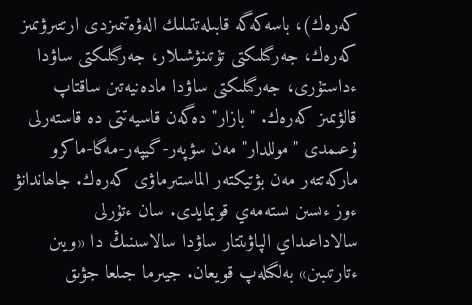كەرەك)، باسەكەگە قابىلەتتىلىك الەۋەتىمىزدى ارتتىرۋىمىز كەرەك، جەرگىلىكتى تۇتىنۋشىلار، جەرگىلىكتى ساۋدا ءداستۇرى، جەرگىلىكتى ساۋدا مادەنيەتىن ساقتاپ قالۋىمىز كەرەك. "بازار" دەگەن قاسيەتتى دە قاستەرلى ۇعىمدى "موللدار" مەن سۋپەر-گيپەر-مەگا-ماكرو ماركەتتەر مەن بۋتيكتەر الماستىرماۋى كەرەك. جاھاندانۋ ءوز ءىسىن ىستەمەي قويمايدى. سان ءتۇرلى سالاداعىداي الپاۋىتتار ساۋدا سالاسىنىڭ دا «ويىن ءتارتىبىن» بەلگىلەپ قويعان. جيىرما جىلعا جۋىق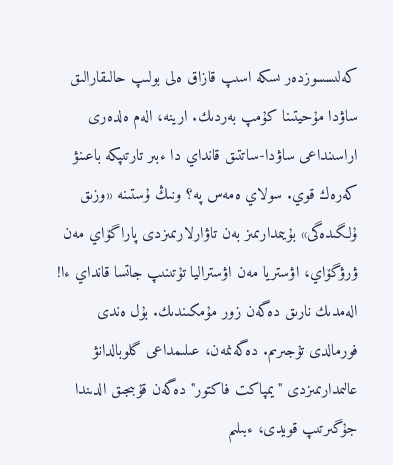كەلىسسوزدەر ىسكە اسىپ قازاق ەلى بولىپ حالىقارالىق ساۋدا مۇحيتىنا كۇمپ بەردىك. ارينە، الەم ەلدەرى اراسىنداعى ساۋدا-ساتتىق قانداي دا ءبىر تارتىپكە باعىنۋ كەرەك قوي. سولاي ەمەس پە؟ ونىڭ ۇستىنە «وزىق ۇلگىدەگى» بۇيىمدارىمىز بەن تاۋارلارىمىزدى پاراگۆاي مەن ۋرۋگۆاي، اۋستريا مەن اۋستراليا تۇتىنىپ جاتسا قانداي ءا! الەمدىك نارىق دەگەن زور مۇمكىندىك. بۇل ەندى فورمالدى تۇجىرىم. دەگەنمەن، عىلىمداعى گلوبالدانۋ عالىمدارىمىزدى "يمپاكت فاكتور" دەگەن قۇبىجىق الدىندا جۇگىرتىپ قويدى، ءبىلىم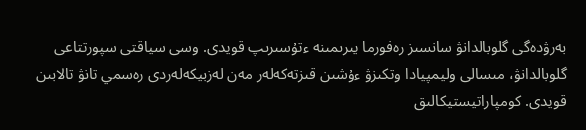بەرۋدەگى گلوبالدانۋ سانسىز رەفورما يىرىمىنە ءتۇسىرىپ قويدى. وسى سياقتى سپورتتاعى گلوبالدانۋ، مىسالى وليمپيادا وتكىزۋ ءۇشىن قىزتەكەلەر مەن لەزبيكەلەردى رەسمي تانۋ تالابىن قويدى. كومپاراتيستيكالىق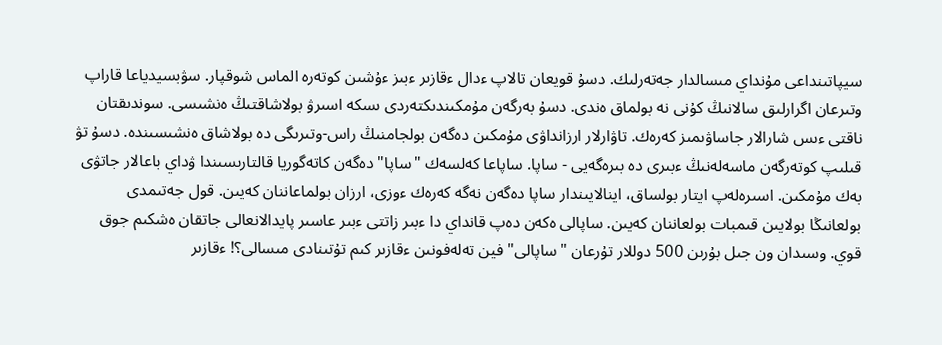سيپاتىنداعى مۇنداي مىسالدار جەتەرلىك. دسۇ قويعان تالاپ ءدال ءقازىر ءبىز ءۇشىن كوتەرە الماس شوقپار. سۋبسيدياعا قاراپ وتىرعان اگرارلىق سالانىڭ كۇنى نە بولماق ەندى. دسۇ بەرگەن مۇمكىندىكتەردى ىسكە اسىرۋ بولاشاقتىڭ ەنشىسى. سوندىقتان ناقتى ءىس شارالار جاساۋىمىز كەرەك. تاۋارلار ارزانداۋى مۇمكىن دەگەن بولجامنىڭ راس-وتىرىگى دە بولاشاق ەنشىسىندە. دسۇ تۋ قىلىپ كوتەرگەن ماسەلەنىڭ ءبىرى دە بىرەگەيى - ساپا. ساپاعا كەلسەك "ساپا" دەگەن كاتەگوريا قالتارىسىندا ۋداي باعالار جاتۋى بەك مۇمكىن. اسىرەلەپ ايتار بولساق، اينالايىندار ساپا دەگەن نەگە كەرەك ءوزى، ارزان بولماعاننان كەيىن. قول جەتىمدى بولعانىڭا بولايىن قىمبات بولعاننان كەيىن. ساپالى ەكەن دەپ قانداي دا ءبىر زاتتى ءبىر عاسىر پايدالانعالى جاتقان ەشكىم جوق قوي. وسىدان ون جىل بۇرىن 500 دوللار تۇرعان "ساپالى" فين تەلەفونىن ءقازىر كىم تۇتىنادى مىسالى؟! ءقازىر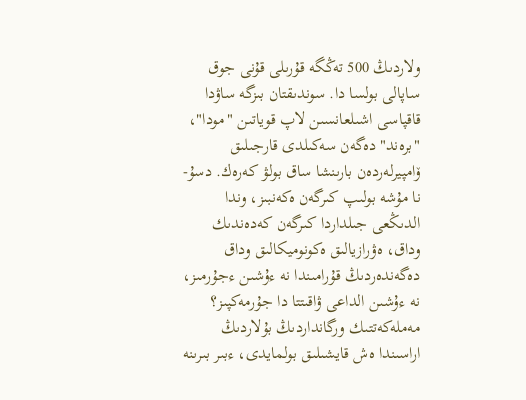ولاردىڭ 500 تەڭگە قۇرىلى قۇنى جوق ساپالى بولسا دا. سوندىقتان بىزگە ساۋدا قاقپاسى اشىلعانسىن لاپ قوياتىن "مودا"، "برەند" دەگەن سەكىلدى قارجىلىق ۆامپيرلەردەن بارىنشا ساق بولۋ كەرەك. دسۇ-نا مۇشە بولىپ كىرگەن ەكەنبىز، وندا الدىڭعى جىلداردا كىرگەن كەدەندىك وداق، ەۋرازيالىق ەكونوميكالىق وداق دەگەندەردىڭ قۇرامىندا نە ءۇشىن ءجۇرمىز، نە ءۇشىن الداعى ۋاقىتتا دا جۇرمەكپىز؟ مەملەكەتتىك ورگانداردىڭ بۇلاردىڭ اراسىندا ەش قايشىلىق بولمايدى، ءبىر بىرىنە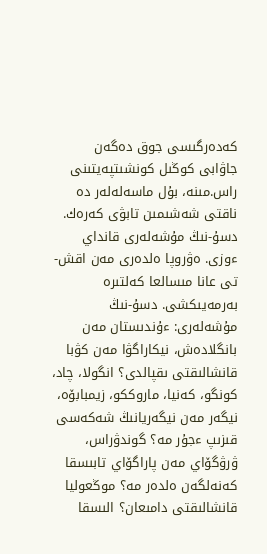كەدەرگىسى جوق دەگەن جاۋابى كوڭىل كونشىتپەيتىنى راس.مىنە، بۇل ماسەلەلەر دە ناقتى شەشىمىن تابۋى كەرەك. دسۇ-نىڭ مۇشەلەرى قانداي ءوزى. ەۋروپا ەلدەرى مەن اقش-تى عانا مىسالعا كەلتىرە بەرمەيىكشى. دسۇ-نىڭ مۇشەلەرى: ءۇندىستان مەن بانگلادەش، نيكاراگۋا مەن كۋبا قانشالىقتى ىقپالدى؟ انگولا، چاد، كونگو، كەنيا، ماروككو، زيمبابۆە، نيگەر مەن نيگەريانىڭ شەكەسى قىزىپ ءجۇر مە؟ گوندۋراس، ۋرۋگۆاي مەن پاراگۆاي تابىسقا كەنەلگەن ەلدەر مە؟ موڭعوليا قانشالىقتى دامىعان؟ الىسقا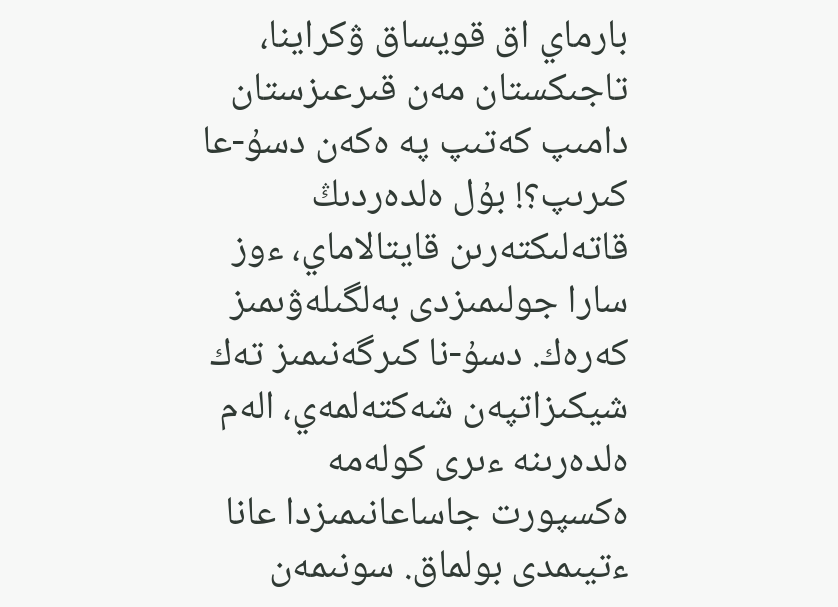بارماي اق قويساق ۋكراينا، تاجىكستان مەن قىرعىزستان دامىپ كەتىپ پە ەكەن دسۇ-عا كىرىپ؟! بۇل ەلدەردىڭ قاتەلىكتەرىن قايتالاماي، ءوز سارا جولىمىزدى بەلگىلەۋىمىز كەرەك. دسۇ-نا كىرگەنىمىز تەك شيكىزاتپەن شەكتەلمەي، الەم ەلدەرىنە ءىرى كولەمە ەكسپورت جاساعانىمىزدا عانا ءتيىمدى بولماق. سونىمەن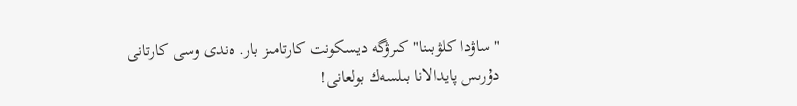"ساۋدا كلۋبىنا" كىرۋگە ديسكونت كارتامىز بار. ەندى وسى كارتانى دۇرىس پايدالانا بىلسەك بولعانى!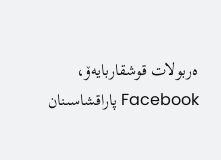ەربولات قوشقاربايەۆ، Facebook پاراقشاسىنان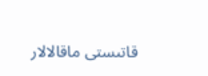قاتىستى ماقالالار